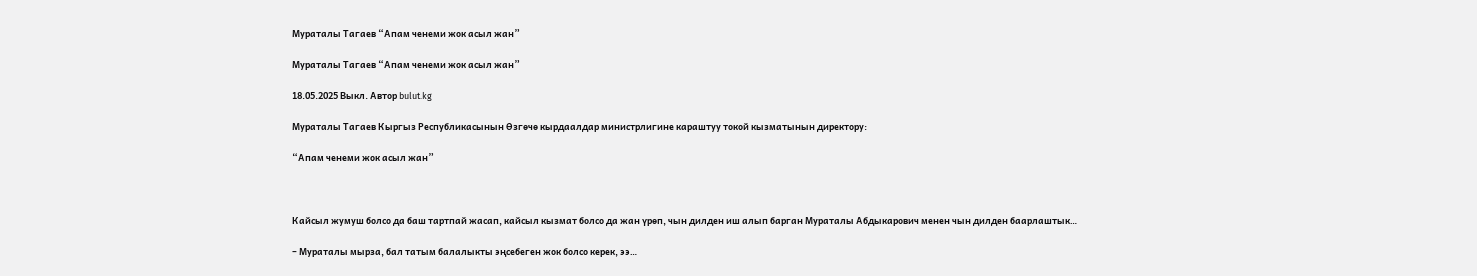Мураталы Тагаев “Апам ченеми жок асыл жан”

Мураталы Тагаев “Апам ченеми жок асыл жан”

18.05.2025 Выкл. Автор bulut.kg

Мураталы Тагаев Кыргыз Республикасынын Өзгөчө кырдаалдар министрлигине караштуу токой кызматынын директору:

“Апам ченеми жок асыл жан”



Кайсыл жумуш болсо да баш тартпай жасап, кайсыл кызмат болсо да жан үрөп, чын дилден иш алып барган Мураталы Абдыкарович менен чын дилден баарлаштык…

– Мураталы мырза, бал татым балалыкты эңсебеген жок болсо керек, ээ…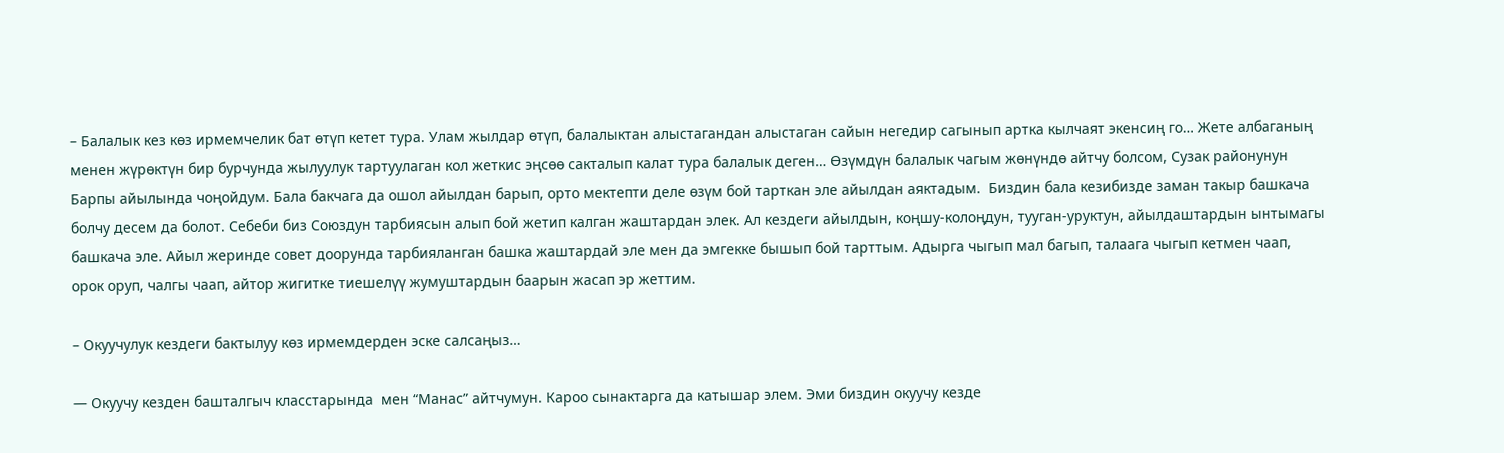– Балалык кез көз ирмемчелик бат өтүп кетет тура. Улам жылдар өтүп, балалыктан алыстагандан алыстаган сайын негедир сагынып артка кылчаят экенсиң го… Жете албаганың менен жүрөктүн бир бурчунда жылуулук тартуулаган кол жеткис эңсөө сакталып калат тура балалык деген… Өзүмдүн балалык чагым жөнүндө айтчу болсом, Сузак районунун Барпы айылында чоңойдум. Бала бакчага да ошол айылдан барып, орто мектепти деле өзүм бой тарткан эле айылдан аяктадым.  Биздин бала кезибизде заман такыр башкача болчу десем да болот. Себеби биз Союздун тарбиясын алып бой жетип калган жаштардан элек. Ал кездеги айылдын, коңшу-колоңдун, тууган-уруктун, айылдаштардын ынтымагы башкача эле. Айыл жеринде совет доорунда тарбияланган башка жаштардай эле мен да эмгекке бышып бой тарттым. Адырга чыгып мал багып, талаага чыгып кетмен чаап, орок оруп, чалгы чаап, айтор жигитке тиешелүү жумуштардын баарын жасап эр жеттим.

– Окуучулук кездеги бактылуу көз ирмемдерден эске салсаңыз…

— Окуучу кезден башталгыч класстарында  мен “Манас” айтчумун. Кароо сынактарга да катышар элем. Эми биздин окуучу кезде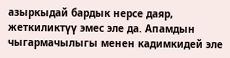азыркыдай бардык нерсе даяр, жеткиликтүү эмес эле да. Апамдын чыгармачылыгы менен кадимкидей эле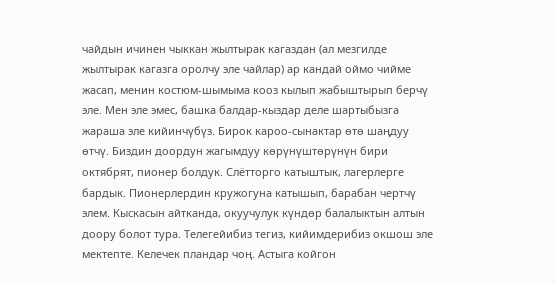чайдын ичинен чыккан жылтырак кагаздан (ал мезгилде жылтырак кагазга оролчу эле чайлар) ар кандай оймо чийме жасап, менин костюм-шымыма кооз кылып жабыштырып берчү эле. Мен эле эмес, башка балдар-кыздар деле шартыбызга жараша эле кийинчүбүз. Бирок кароо-сынактар өтө шаңдуу өтчү. Биздин доордун жагымдуу көрүнүштөрүнүн бири октябрят, пионер болдук. Слётторго катыштык, лагерлерге бардык. Пионерлердин кружогуна катышып, барабан чертчү элем. Кыскасын айтканда, окуучулук күндөр балалыктын алтын доору болот тура. Телегейибиз тегиз, кийимдерибиз окшош эле мектепте. Келечек пландар чоң. Астыга койгон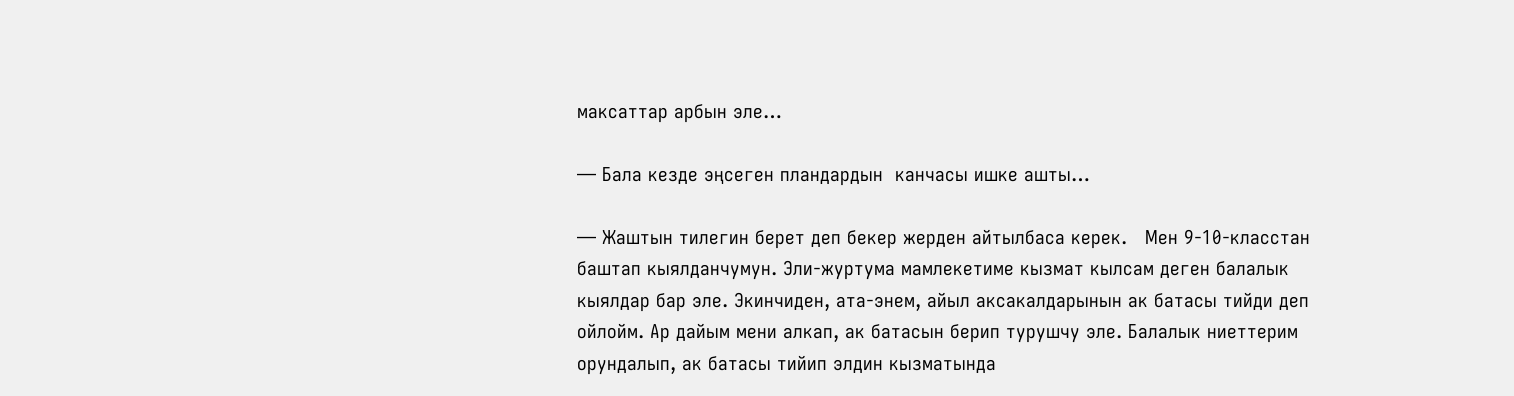максаттар арбын эле…

— Бала кезде эңсеген пландардын  канчасы ишке ашты…

— Жаштын тилегин берет деп бекер жерден айтылбаса керек.   Мен 9-10-класстан баштап кыялданчумун. Эли-журтума мамлекетиме кызмат кылсам деген балалык  кыялдар бар эле. Экинчиден, ата-энем, айыл аксакалдарынын ак батасы тийди деп ойлойм. Ар дайым мени алкап, ак батасын берип турушчу эле. Балалык ниеттерим орундалып, ак батасы тийип элдин кызматында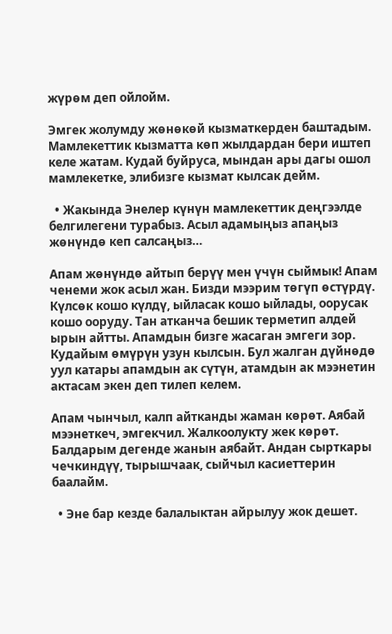жүрөм деп ойлойм.

Эмгек жолумду жөнөкөй кызматкерден баштадым. Мамлекеттик кызматта көп жылдардан бери иштеп келе жатам. Кудай буйруса, мындан ары дагы ошол мамлекетке, элибизге кызмат кылсак дейм.

  • Жакында Энелер күнүн мамлекеттик деңгээлде белгилегени турабыз. Асыл адамыңыз апаңыз жөнүндө кеп салсаңыз…

Апам жөнүндө айтып берүү мен үчүн сыймык! Апам ченеми жок асыл жан. Бизди мээрим төгүп өстүрдү. Күлсөк кошо күлдү, ыйласак кошо ыйлады, оорусак кошо ооруду. Тан атканча бешик терметип алдей ырын айтты. Апамдын бизге жасаган эмгеги зор.  Кудайым өмүрүн узун кылсын. Бул жалган дүйнөдө уул катары апамдын ак сүтүн, атамдын ак мээнетин актасам экен деп тилеп келем.

Апам чынчыл, калп айтканды жаман көрөт. Аябай мээнеткеч, эмгекчил. Жалкоолукту жек көрөт. Балдарым дегенде жанын аябайт. Андан сырткары чечкиндүү, тырышчаак, сыйчыл касиеттерин баалайм.

  • Эне бар кезде балалыктан айрылуу жок дешет.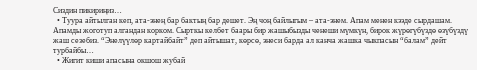Сиздин пикириңиз…
  • Туура айтылган кеп, ата-энең бар бактың бар дешет. Эң чоң байлыгым – ата-энем. Апам менен кээде сырдашам. Апамды жоготуп алгандан корком. Сырткы келбет баары бир жашыбызды ченеши мүмкүн, бирок жүрөгүбүздө өзүбүздү жаш сезебиз. “Энелүүлөр картайбайт” деп айтышат, көрсө, энеси барда ал канча жашка чыкпасын “балам” дейт турбайбы…
  • Жигит киши апасына окшош жубай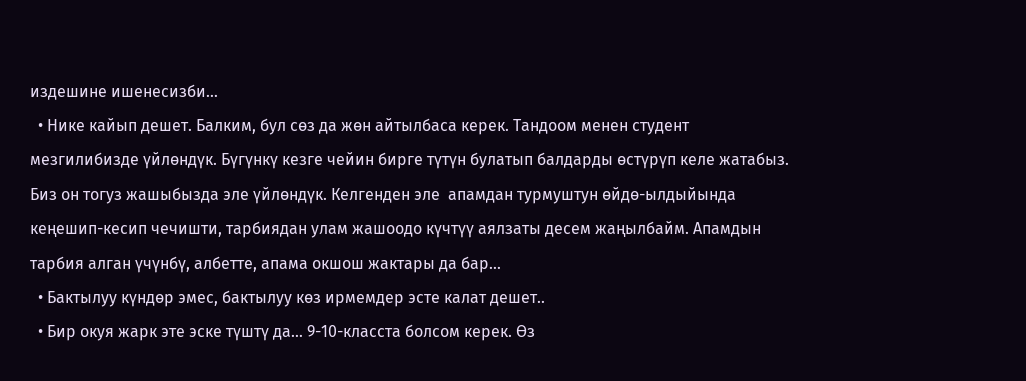издешине ишенесизби…
  • Нике кайып дешет. Балким, бул сөз да жөн айтылбаса керек. Тандоом менен студент мезгилибизде үйлөндүк. Бүгүнкү кезге чейин бирге түтүн булатып балдарды өстүрүп келе жатабыз. Биз он тогуз жашыбызда эле үйлөндүк. Келгенден эле  апамдан турмуштун өйдө-ылдыйында кеңешип-кесип чечишти, тарбиядан улам жашоодо күчтүү аялзаты десем жаңылбайм. Апамдын тарбия алган үчүнбү, албетте, апама окшош жактары да бар…
  • Бактылуу күндөр эмес, бактылуу көз ирмемдер эсте калат дешет..
  • Бир окуя жарк эте эске түштү да… 9-10-класста болсом керек. Өз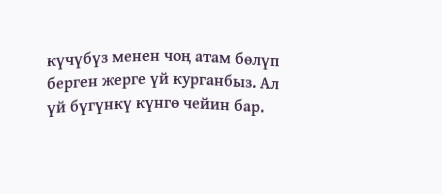күчүбүз менен чоң атам бөлүп берген жерге үй курганбыз. Ал үй бүгүнкү күнгө чейин бар.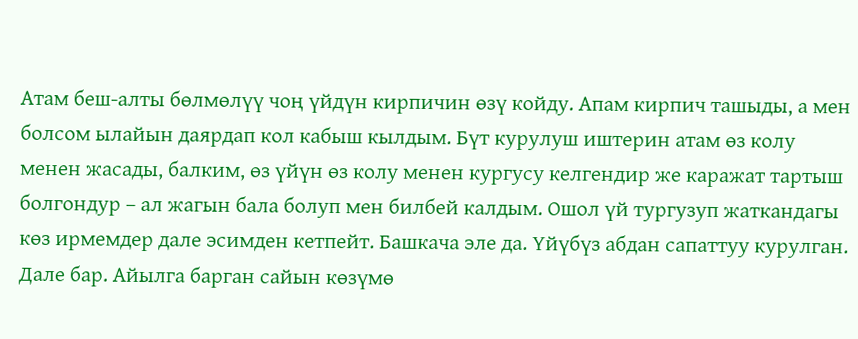Атам беш-алты бөлмөлүү чоң үйдүн кирпичин өзү койду. Апам кирпич ташыды, а мен болсом ылайын даярдап кол кабыш кылдым. Бүт курулуш иштерин атам өз колу менен жасады, балким, өз үйүн өз колу менен кургусу келгендир же каражат тартыш болгондур – ал жагын бала болуп мен билбей калдым. Ошол үй тургузуп жаткандагы көз ирмемдер дале эсимден кетпейт. Башкача эле да. Үйүбүз абдан сапаттуу курулган. Дале бар. Айылга барган сайын көзүмө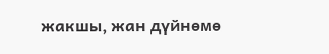жакшы, жан дүйнөмө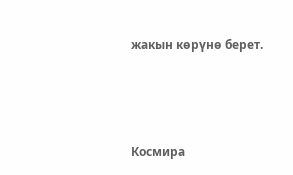жакын көрүнө берет.



Космира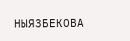НЫЯЗБЕКОВА